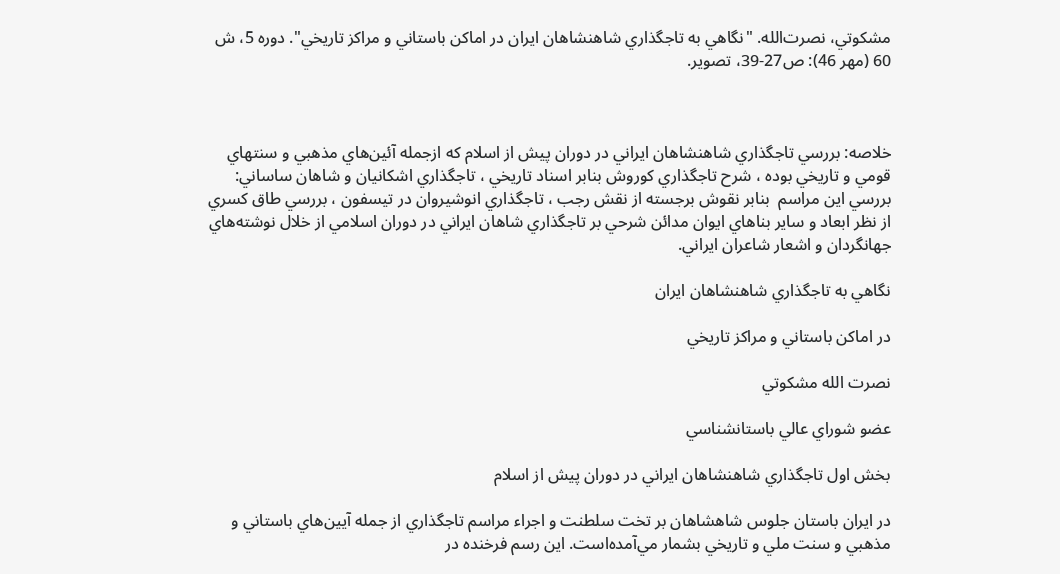مشكوتي، نصرت‌الله. "نگاهي به تاجگذاري شاهنشاهان ايران در اماكن باستاني و مراكز تاريخي". دوره 5، ش 60 (مهر 46): ص27-39، تصوير.



خلاصه: بررسي تاجگذاري شاهنشاهان ايراني در دوران پيش از اسلام كه ازجمله آئين‌هاي مذهبي و سنتهاي قومي و تاريخي بوده ، شرح تاجگذاري كوروش بنابر اسناد تاريخي ، تاجگذاري اشكانيان و شاهان ساساني: بررسي اين مراسم  بنابر نقوش برجسته از نقش رجب ، تاجگذاري انوشيروان در تيسفون ، بررسي طاق كسري از نظر ابعاد و ساير بناهاي ايوان مدائن شرحي بر تاجگذاري شاهان ايراني در دوران اسلامي از خلال نوشته‌هاي جهانگردان و اشعار شاعران ايراني.

نگاهي به تاجگذاري شاهنشاهان ايران

در اماكن باستاني و مراكز تاريخي

نصرت الله مشكوتي

عضو شوراي عالي باستانشناسي

بخش اول تاجگذاري شاهنشاهان ايراني در دوران پيش از اسلام

در ايران باستان جلوس شاهشاهان بر تخت سلطنت و اجراء مراسم تاجگذاري از جمله آيين‌هاي باستاني و مذهبي و سنت ملي و تاريخي بشمار مي‌آمده‌است. اين رسم فرخنده در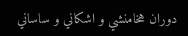دوران هخامنشي و اشكاني و ساساني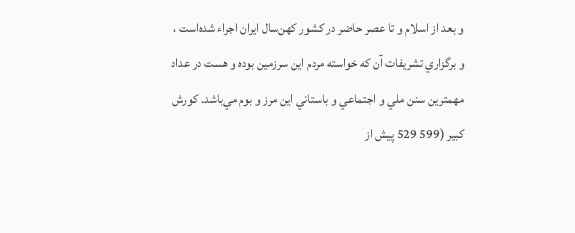و بعد از اسلام و تا عصر حاضر در كشور كهن‌سال ايران اجراء شده‌است ، و برگزاري تشريفات آن كه خواسته مردم اين سرزمين بوده و هست در عداد مهمترين سنن ملي و اجتماعي و باستاني اين مرز و بوم مي‌باشد. كورش كبير (599 529 پيش از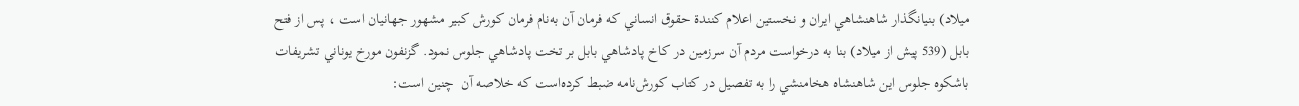ميلاد) بنيانگذار شاهنشاهي ايران و نخستين اعلام كنندة حقوق انساني كه فرمان آن به‌نام فرمان كورش كبير مشهور جهانيان است ، پس از فتح بابل (539 پيش از ميلاد) بنا به درخواست مردم آن سرزمين در كاخ پادشاهي بابل بر تخت پادشاهي جلوس نمود. گزنفون مورخ يوناني تشريفات باشكوه جلوس اين شاهنشاه هخامنشي را به تفصيل در كتاب كورش‌نامه ضبط كرده‌است كه خلاصه آن  چنين است: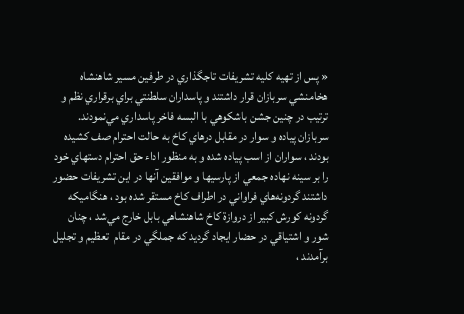« پس از تهيه كليه تشريفات تاجگذاري در طرفين مسير شاهنشاه هخامنشي سربازان قرار داشتند و پاسداران سلطنتي براي برقراري نظم و ترتيب در چنين جشن باشكوهي با البسه فاخر پاسداري مي‌نمودند. سربازان پياده و سوار در مقابل درهاي كاخ به حالت احترام صف كشيده بودند ، سواران از اسب پياده شده و به منظور اداء حق احترام دستهاي خود را بر سينه نهاده جمعي از پارسيها و موافقين آنها در اين تشريفات حضور داشتند گردونه‌هاي فراواني در اطراف كاخ مستقر شده بود ، هنگاميكه گردونه كورش كبير از دروازة كاخ شاهنشاهي بابل خارج مي‌شد ، چنان شور و اشتياقي در حضار ايجاد گرديد كه جملگي در مقام  تعظيم و تجليل بر‌آمدند ،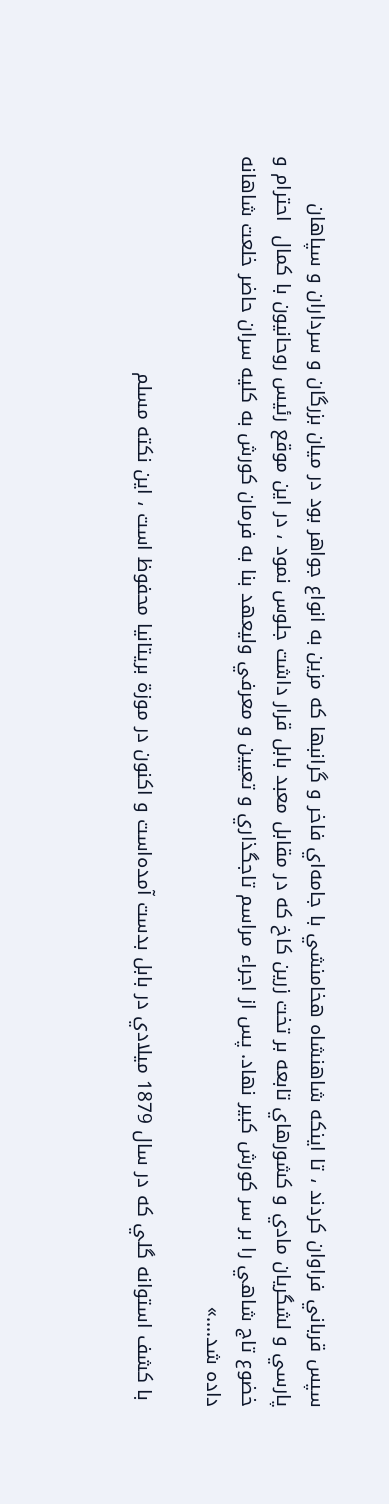سپس قرباني فراوان كردند ، تا اينكه شاهنشاه هخامنشي با جامه‌اي فاخر و گرانبها كه مزين به انواع جواهر بود در ميان بزرگان و سرداران و سپاهان پارسي و لشگريان مادي و كشورهاي تابعه بر تخت زرين كاخ كه در مقابل معبد بابل قرار داشت جلوس نمود ، در اين موقع رئيس روحانيون با كمال  احترام و خضوع تاج شاهي را بر سر كورش كبير نهاد. پس از اجراء مراسم تاجگذاري و تعيين و معرفي وليعهد بنا به فرمان كورش به كليه سران حاضر خلعت شاهانه داده شد….»

 با كشف استوانه گلي كه در سال 1879 ميلادي در بابل بدست آمده‌است و اكنون در موزة بريتانيا محفوظ است ، اين نكته مسلم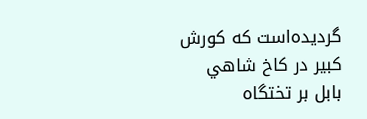گرديده‌است كه كورش كبير در كاخ شاهي بابل بر تختگاه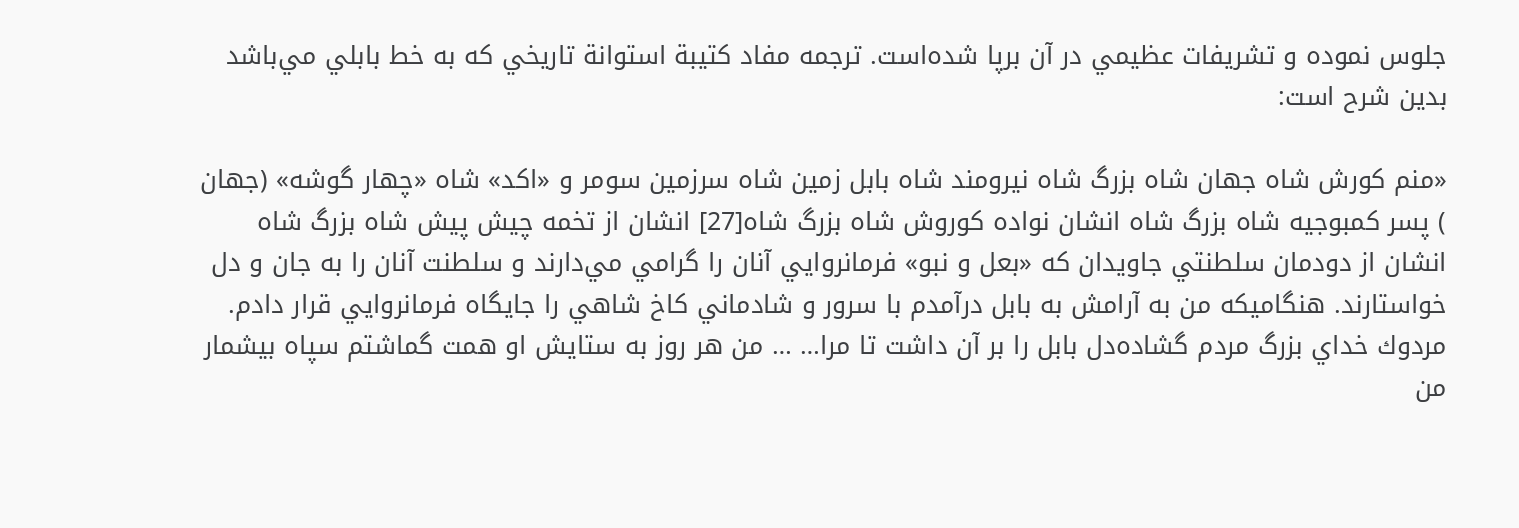جلوس نموده و تشريفات عظيمي در آن برپا شده‌است. ترجمه مفاد كتيبة استوانة تاريخي كه به خط بابلي مي‌باشد بدين شرح است:

«منم كورش شاه جهان شاه بزرگ شاه نيرومند شاه بابل زمين شاه سرزمين سومر و «اكد» شاه «چهار گوشه» (جهان ) پسر كمبوجيه شاه بزرگ شاه انشان نواده كوروش شاه بزرگ شاه[27] انشان از تخمه چيش پيش شاه بزرگ شاه انشان از دودمان سلطنتي جاويدان كه «بعل و نبو» فرمانروايي آنان را گرامي مي‌دارند و سلطنت آنان را به جان و دل خواستارند. هنگاميكه من به آرامش به بابل درآمدم با سرور و شادماني كاخ شاهي را جايگاه فرمانروايي قرار دادم. مردوك خداي بزرگ مردم گشاده‌دل بابل را بر آن داشت تا مرا… … من هر روز به ستايش او همت گماشتم سپاه بيشمار من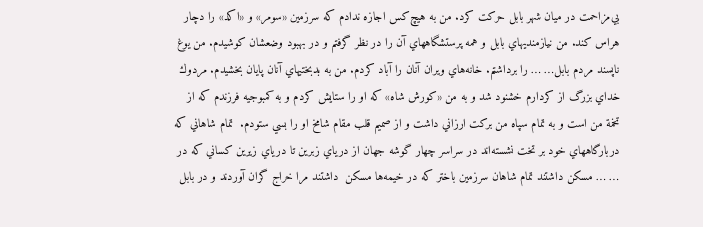بي‌مزاحمت در ميان شهر بابل حركت كرد. من به هيچ‌كس اجازه ندادم كه سرزمين «سومر» و «اكد» را دچار هراس كند. من نيازمنديهاي بابل و همه پرستشگاههاي آن را در نظر گرفتم و در بهبود وضعشان كوشيدم. من يوغ  ناپسند مردم بابل… … را برداشتم. خانه‌هاي ويران آنان را آباد كردم. من به بدبختيهاي آنان پايان بخشيدم. مردوك خداي بزرگ از كردارم خشنود شد و به من «كورش شاه» كه او را ستايش كردم و به كمبوجيه فرزندم كه از تخمة من است و به تمام سپاه من بركت ارزاني داشت و از صميم قلب مقام شامخ او را بسي ستودم.  تمام شاهاني كه دربارگاههاي خود بر تخت نشسته‌اند در سراسر چهار گوشه جهان از درياي زبرين تا درياي زيرين كساني كه در … … مسكن داشتند تمام شاهان سرزمين باختر كه در خيمه‌ها مسكن  داشتند مرا خراج گران آوردند و در بابل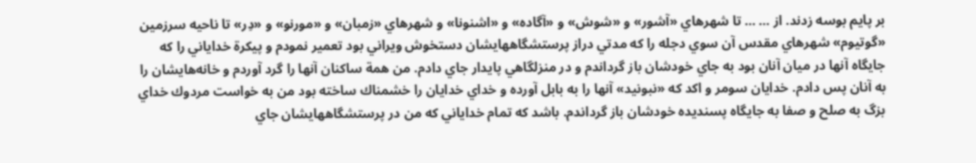بر پايم بوسه زدند. از … … تا شهرهاي «آشور» و «شوش» و «آگاده» و «اشنونا» و شهرهاي «زمبان» و «مورنو» و «دِر» تا ناحيه سرزمين «گوتيوم» شهرهاي مقدس آن سوي دجله را كه مدتي دراز پرستشگاههايشان دستخوش ويراني بود تعمير نمودم و پيكرة خداياني را كه جايگاه آنها در ميان آنان بود به جاي خودشان باز گرداندم و در منزلگاهي پايدار جاي دادم. من همة ساكنان آنها را گرد آوردم و خانه‌هايشان را به آنان پس دادم. خدايان سومر و اكد كه «نبونيد» آنها را به بابل آورده و خداي خدايان را خشمناك ساخته بود من به خواست مردوك خداي بزگ به صلح و صفا به جايگاه پسنديده خودشان باز گرداندم. باشد كه تمام خداياني كه من در پرستشگاههايشان جاي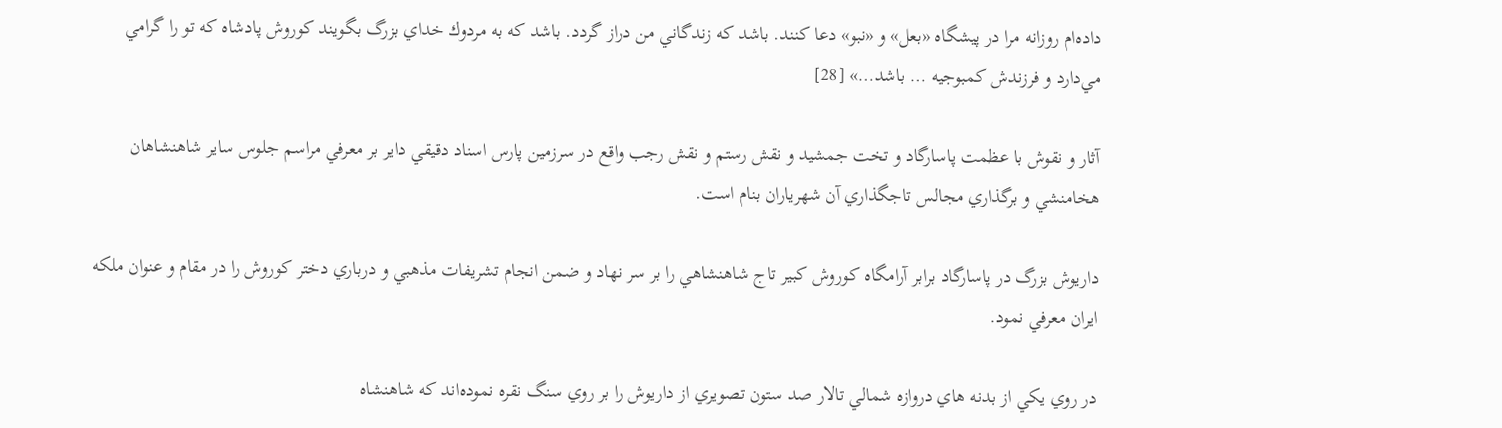داده‌ام روزانه مرا در پيشگاه «بعل» و «نبو» دعا كنند. باشد كه زندگاني من دراز گردد. باشد كه به مردوك خداي بزرگ بگويند كوروش پادشاه كه تو را گرامي مي‌دارد و فرزندش كمبوجيه … باشد…» [28]

آثار و نقوش با عظمت پاسارگاد و تخت جمشيد و نقش رستم و نقش رجب واقع در سرزمين پارس اسناد دقيقي داير بر معرفي مراسم جلوس ساير شاهنشاهان هخامنشي و برگذاري مجالس تاجگذاري آن شهرياران بنام است.

داريوش بزرگ در پاسارگاد برابر آرامگاه كوروش كبير تاج شاهنشاهي را بر سر نهاد و ضمن انجام تشريفات مذهبي و درباري دختر كوروش را در مقام و عنوان ملكه ايران معرفي نمود.

در روي يكي از بدنه هاي دروازه شمالي تالار صد ستون تصويري از داريوش را بر روي سنگ نقره نموده‌اند كه شاهنشاه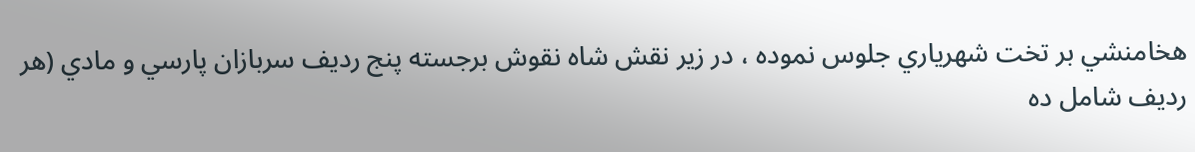هخامنشي بر تخت شهرياري جلوس نموده ، در زير نقش شاه نقوش برجسته پنج رديف سربازان پارسي و مادي (هر رديف شامل ده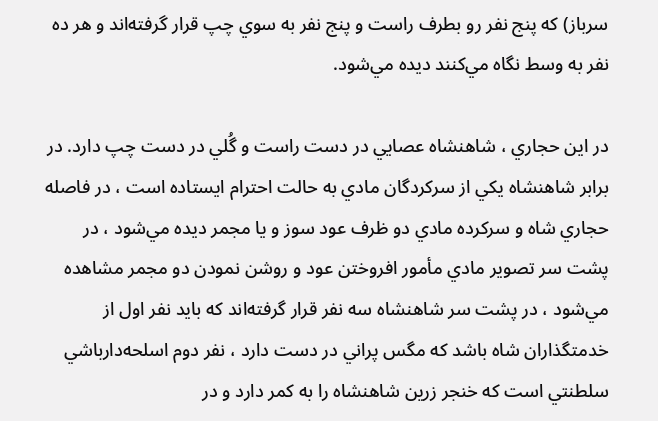سرباز) كه پنج نفر رو بطرف راست و پنج نفر به سوي چپ قرار گرفته‌اند و هر ده نفر به وسط نگاه مي‌كنند ديده مي‌شود.

در اين حجاري ، شاهنشاه عصايي در دست راست و گُلي در دست چپ دارد. در برابر شاهنشاه يكي از سركردگان مادي به حالت احترام ايستاده است ، در فاصله حجاري شاه و سركرده مادي دو ظرف عود سوز و يا مجمر ديده مي‌شود ، در پشت سر تصوير مادي مأمور افروختن عود و روشن نمودن دو مجمر مشاهده مي‌شود ، در پشت سر شاهنشاه سه نفر قرار گرفته‌اند كه بايد نفر اول از خدمتگذاران شاه باشد كه مگس پراني در دست دارد ، نفر دوم اسلحه‌دارباشي سلطنتي است كه خنجر زرين شاهنشاه را به كمر دارد و در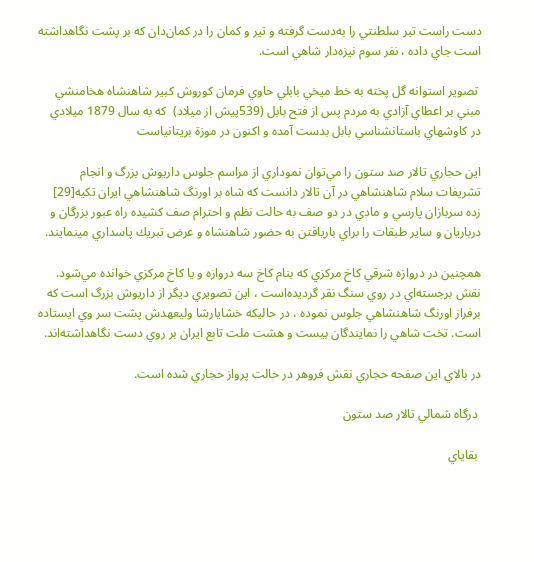دست راست تبر سلطنتي را به‌دست گرفته و تير و كمان را در كمان‌دان كه بر پشت نگاهداشته است جاي داده ، نفر سوم نيزه‌دار شاهي است.

 تصوير استوانه گل پخته به خط ميخي بابلي حاوي فرمان كوروش كبير شاهنشاه هخامنشي مبني بر اعطاي آزادي به مردم پس از فتح بابل (539پيش از ميلاد)  كه به سال 1879 ميلادي در كاوشهاي باستانشناسي بابل بدست آمده و اكنون در موزة بريتانياست

اين حجاري تالار صد ستون را مي‌توان نموداري از مراسم جلوس داريوش بزرگ و انجام تشريفات سلام شاهنشاهي در آن تالار دانست كه شاه بر اورنگ شاهنشاهي ايران تكيه[29] زده سربازان پارسي و مادي در دو صف به حالت نظم و احترام صف كشيده راه عبور بزرگان و درباريان و ساير طبقات را براي باريافتن به حضور شاهنشاه و عرض تبريك پاسداري مينمايند.

همچنين در دروازه شرقي كاخ مركزي كه بنام كاخ سه دروازه و يا كاخ مركزي خوانده مي‌شود. نقش برجسته‌اي در روي سنگ نقر گرديده‌است ، اين تصويري ديگر از داريوش بزرگ است كه برفراز اورنگ شاهنشاهي جلوس نموده ، در حاليكه خشايارشا وليعهدش پشت سر وي ايستاده است. تخت شاهي را نمايندگان بيست و هشت ملت تابع ايران بر روي دست نگاهداشته‌اند.

در بالاي اين صفحه حجاري نقش فروهر در حالت پرواز حجاري شده است.

 درگاه شمالي تالار صد ستون

 بقاياي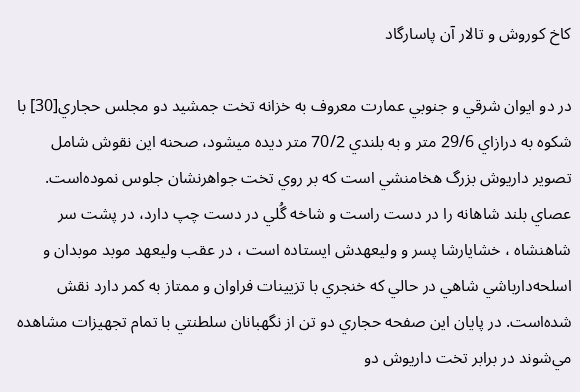كاخ كوروش و تالار آن پاسارگاد

در دو ايوان شرقي و جنوبي عمارت معروف به خزانه تخت جمشيد دو مجلس حجاري[30] با شكوه به درازاي 29/6 متر و به بلندي 70/2 متر ديده ميشود، صحنه اين نقوش شامل تصوير داريوش بزرگ هخامنشي است كه بر روي تخت جواهر‌نشان جلوس نموده‌است. عصاي بلند شاهانه را در دست راست و شاخه گُلي در دست چپ دارد، در پشت سر شاهنشاه ، خشايارشا پسر و وليعهدش ايستاده است ، در عقب وليعهد موبد موبدان و اسلحه‌دارباشي شاهي در حالي كه خنجري با تزيينات فراوان و ممتاز به كمر دارد نقش شده‌است. در پايان اين صفحه حجاري دو تن از نگهبانان سلطنتي با تمام تجهيزات مشاهده مي‌شوند در برابر تخت داريوش دو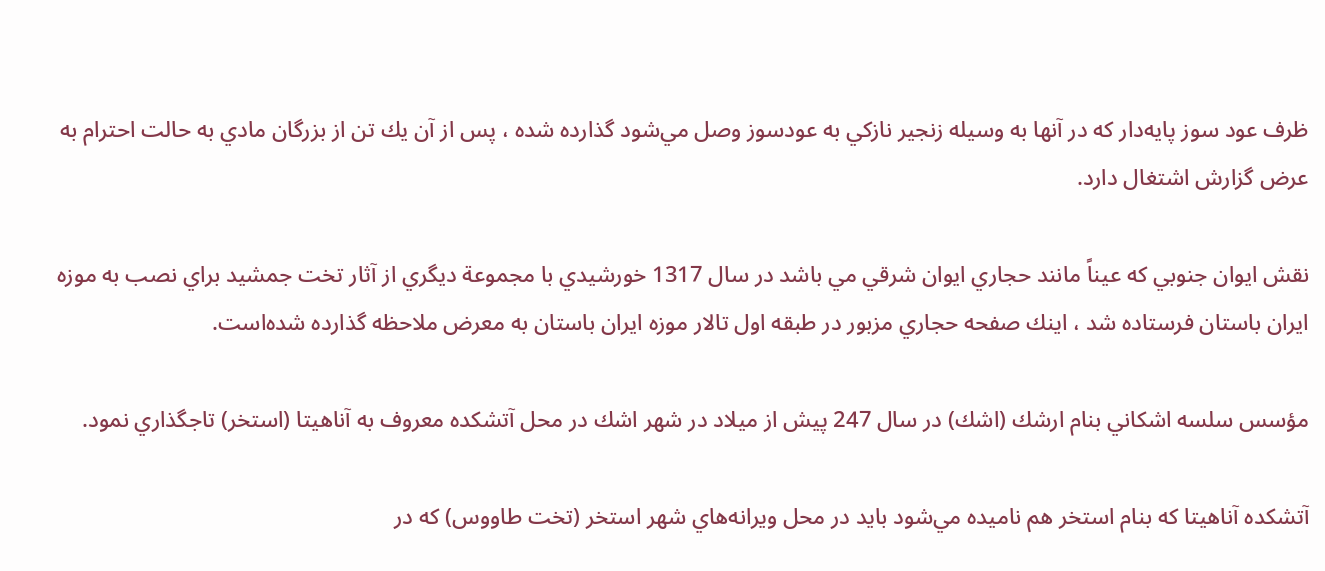ظرف عود سوز پايه‌دار كه در آنها به وسيله زنجير نازكي به عود‌سوز وصل مي‌شود گذارده شده ، پس از آن يك تن از بزرگان مادي به حالت احترام به عرض گزارش اشتغال دارد.

نقش ايوان جنوبي كه عيناً مانند حجاري ايوان شرقي مي باشد در سال 1317 خورشيدي با مجموعة ديگري از آثار تخت جمشيد براي نصب به موزه ايران باستان فرستاده شد ، اينك صفحه حجاري مزبور در طبقه اول تالار موزه ايران باستان به معرض ملاحظه گذارده شده‌است.

مؤسس سلسه اشكاني بنام ارشك (اشك) در سال 247 پيش از ميلاد در شهر اشك در محل آتشكده معروف به آناهيتا (استخر) تاجگذاري نمود.

آتشكده آناهيتا كه بنام استخر هم ناميده مي‌شود بايد در محل ويرانه‌هاي شهر استخر (تخت طاووس) كه در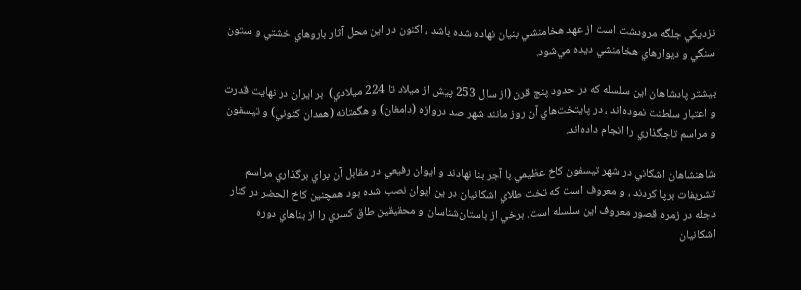نزديكي جلگه مرودشت است از عهد هخامنشي بنيان نهاده شده باشد ، اكنون در اين محل آثار باروهاي خشتي و ستون سنگي و ديوارهاي هخامنشي ديده مي‌شود.

بيشتر پادشاهان اين سلسله كه در حدود پنج قرن (از سال 253 پيش از ميلاد تا 224 ميلادي)  بر ايران در نهايت قدرت و اعتبار سلطنت نموده‌اند ، در پايتخت‌هاي آن روز مانند شهر صد دروازه (دامغان) و هگمتانه (همدان كنوني) و تيسفون و مراسم تاجگذاري را انجام داده‌اند.

شاهنشاهان اشكاني در شهر تيسفون كاخ عظيمي با آجر بنا نهادند و ايوان رفيعي در مقابل آن براي برگذاري مراسم تشريفات برپا كردند ، و معروف است كه تخت طلاي اشكانيان در ين ايوان نصب شده بود همچنين كاخ الحضر در كنار دجله در زمره قصور معروف اين سلسله است. برخي از باستان‌شناسان و محقيقين طاق كسري را از بناهاي دوره اشكانيان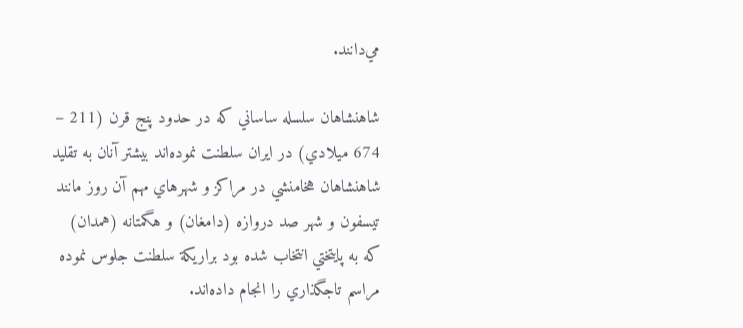مي‌دانند.

شاهنشاهان سلسله ساساني كه در حدود پنج قرن (211 – 674 ميلادي) در ايران سلطنت نموده‌اند بيشتر آنان به تقليد شاهنشاهان هخامنشي در مراكز و شهرهاي مهم آن روز مانند تيسفون و شهر صد دروازه (دامغان) و هگمتانه (همدان) كه به پايتختي انتخاب شده بود براريكة سلطنت جلوس نموده مراسم تاجگذاري را انجام داده‌اند.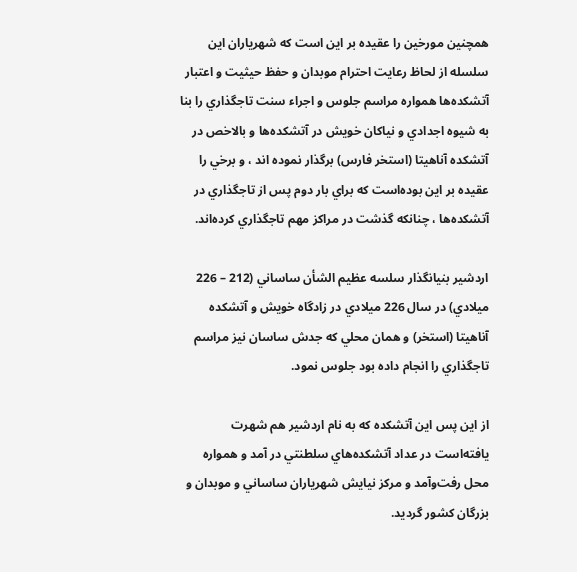همچنين مورخين را عقيده بر اين است كه شهرياران اين سلسله از لحاظ رعايت احترام موبدان و حفظ حيثيت و اعتبار آتشكده‌ها همواره مراسم جلوس و اجراء سنت تاجگذاري را بنا به شيوه اجدادي و نياكان خويش در آتشكده‌ها و بالاخص در آتشكده آناهيتا (استخر فارس) برگذار نموده اند ، و برخي را عقيده بر اين بوده‌است كه براي بار دوم پس از تاجگذاري در آتشكده‌ها ، چنانكه گذشت در مراكز مهم تاجگذاري كرده‌اند.

اردشير بنيانگذار سلسه عظيم الشأن ساساني (212 – 226 ميلادي) در سال 226 ميلادي در زادگاه خويش و آتشكده آناهيتا (استخر) و همان محلي كه جدش ساسان نيز مراسم تاجگذاري را انجام داده بود جلوس نمود.

از اين پس اين آتشكده كه به نام اردشير هم شهرت يافته‌است در عداد آتشكده‌هاي سلطنتي در آمد و همواره محل رفت‌و‌آمد و مركز نيايش شهرياران ساساني و موبدان و بزرگان كشور گرديد.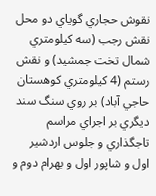نقوش حجاري گوياي دو محل نقش رجب (سه كيلومتري  شمال تخت جمشيد) و نقش رستم (4 كيلومتري كوهستان حاجي آباد) بر روي سنگ سند ديگري بر اجراي مراسم تاجگذاري و جلوس اردشير اول و شاپور اول و بهرام دوم و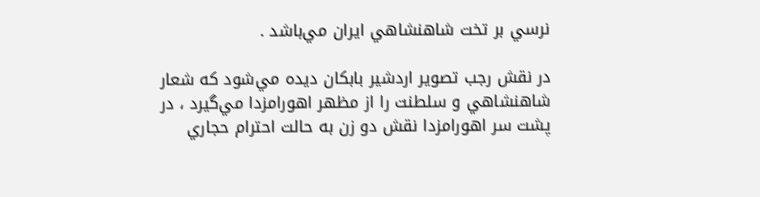نرسي بر تخت شاهنشاهي ايران مي‌باشد .

در نقش رجب تصوير اردشير بابكان ديده مي‌شود كه شعار شاهنشاهي و سلطنت را از مظهر اهورامزدا مي‌گيرد ، در پشت سر اهورامزدا نقش دو زن به حالت احترام حجاري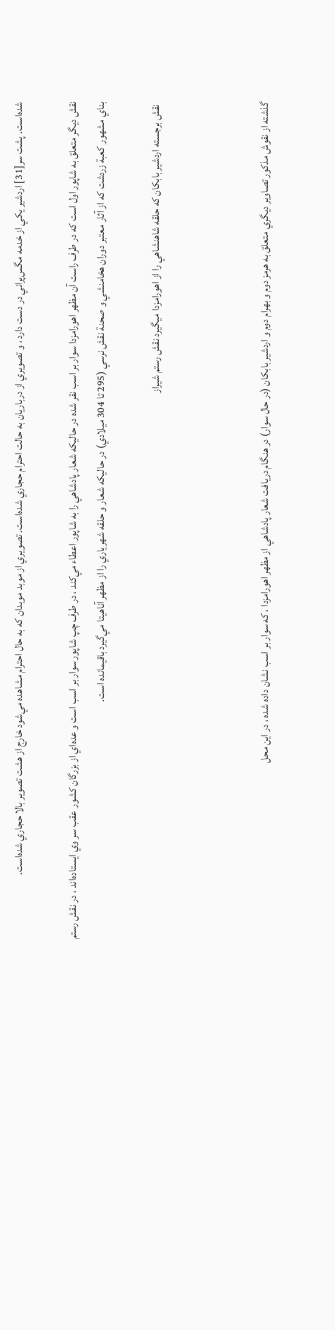شده‌است. پشت سر[31] اردشير يكي از خدمه مگس‌پراني در دست دارد ، و تصويري از درباريان به حالت احترام حجاري شده‌است. تصويري از موبد موبدان كه به حال احترام مشاهده مي‌شود خارج از هشت تصوير بالا حجاري شده‌است.

نقش ديگر متعلق به شاپور اول است كه در طرف راست آن مظهر اهورامزدا سوار بر اسب نقر شده در حاليكه شعار پادشاهي را به شاپور اعطاء مي‌كند ، در طرف چپ شاپور سوار بر اسب است و عده‌اي از بزرگان كشور عقب سر وي ايستاده‌اند ، در نقش رستم بناي مشهور كعبة زردشت كه از آثار معتبر دوران هخامنشي و صحنة نقش نرسي (295 تا 304 ميلادي) در حاليكه شعار و حلقه شهرياري را از مظهر آناهيتا مي‌گيرد باقيمانده است.

 نقش برجسته اردشير بابكان كه حلقه شاهنشاهي را از اهورامزدا ميگيرد نقش رستم شيراز



گذشته از نقوش مذكور تصاوير ديگري متعلق به هرمز دوم و بهرام دوم و اردشير بابكان (در حال سوار) در هنگام دريافت شعار پادشاهي از مظهر اهورامزدا ، كه سوار بر اسب نشان داده شده ، در اين محل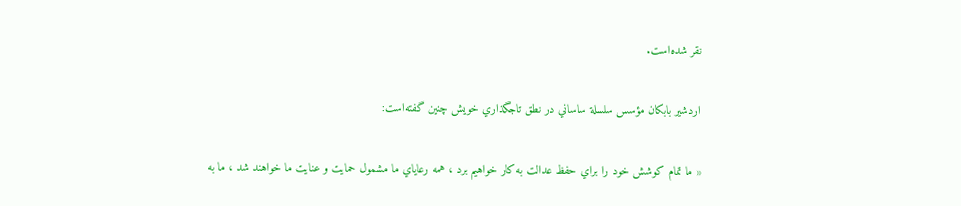نقر شده‌است.

اردشير بابكان مؤسس سلسلة ساساني در نطق تاجگذاري خويش چنين گفته‌است:

« ما تمام كوشش خود را براي حفظ عدالت به كار خواهيم برد ، همه رعاياي ما مشمول حمايت و عنايت ما خواهند شد ، ما به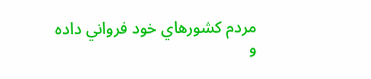مردم كشورهاي خود فرواني داده و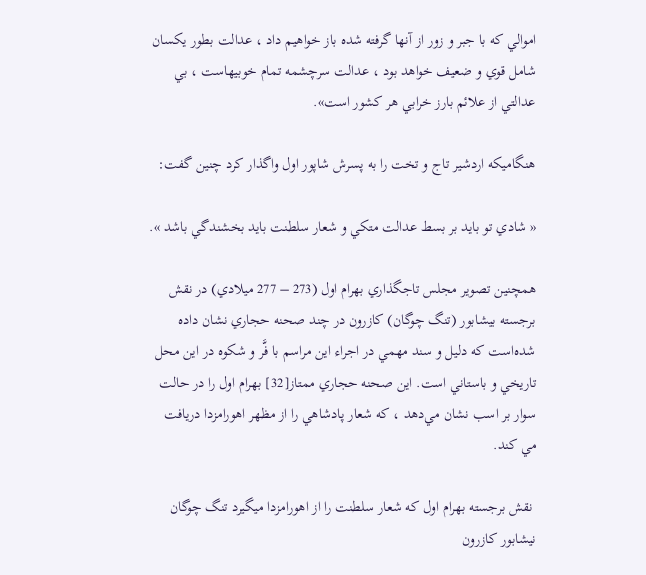اموالي كه با جبر و زور از آنها گرفته شده باز خواهيم داد ، عدالت بطور يكسان شامل قوي و ضعيف خواهد بود ، عدالت سرچشمه تمام خوبيهاست ، بي عدالتي از علائم بارز خرابي هر كشور است».

هنگاميكه اردشير تاج و تخت را به پسرش شاپور اول واگذار كرد چنين گفت:

« شادي تو بايد بر بسط عدالت متكي و شعار سلطنت بايد بخشندگي باشد ».

همچنين تصوير مجلس تاجگذاري بهرام اول (273 – 277 ميلادي) در نقش برجسته بيشابور (تنگ چوگان) كازرون در چند صحنه حجاري نشان داده شده‌است كه دليل و سند مهمي در اجراء اين مراسم با فَّر و شكوه در اين محل تاريخي و باستاني است. اين صحنه حجاري ممتاز[32] بهرام اول را در حالت سوار بر اسب نشان مي‌دهد ، كه شعار پادشاهي را از مظهر اهورامزدا دريافت مي كند.

 نقش برجسته بهرام اول كه شعار سلطنت را از اهورامزدا ميگيرد تنگ چوگان نيشابور كازرون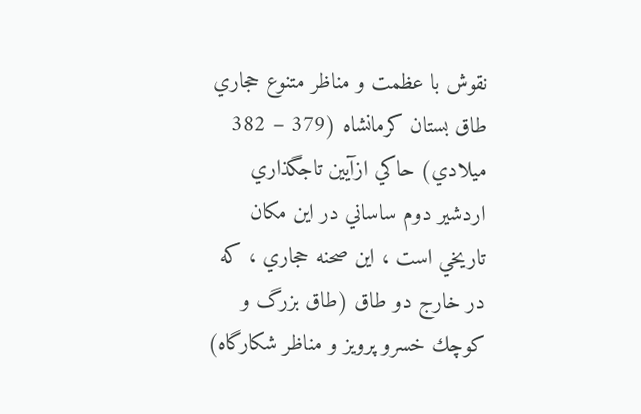نقوش با عظمت و مناظر متنوع حجاري طاق بستان كرمانشاه (379 – 382 ميلادي) حاكي ازآيين تاجگذاري اردشير دوم ساساني در اين مكان تاريخي است ، اين صحنه حجاري ، كه در خارج دو طاق (طاق بزرگ و كوچك خسرو پرويز و مناظر شكارگاه)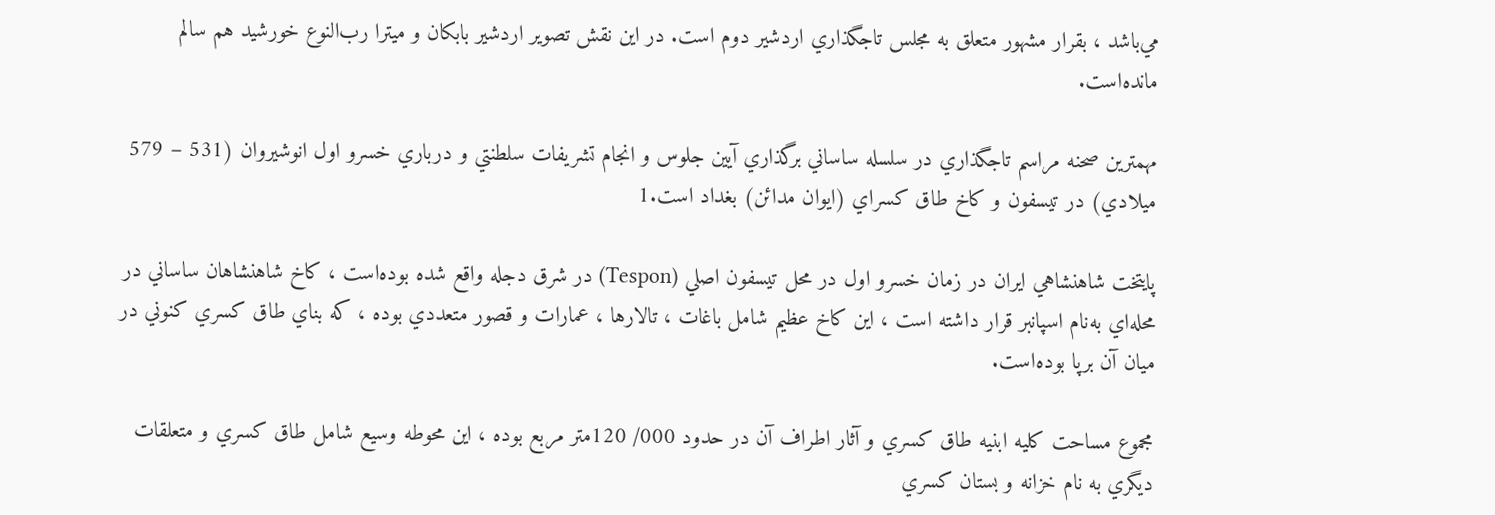مي‌باشد ، بقرار مشهور متعلق به مجلس تاجگذاري اردشير دوم است. در اين نقش تصوير اردشير بابكان و ميترا رب‌النوع خورشيد هم سالم مانده‌است.

مهمترين صحنه مراسم تاجگذاري در سلسله ساساني برگذاري آيين جلوس و انجام تشريفات سلطنتي و درباري خسرو اول انوشيروان (531 – 579 ميلادي) در تيسفون و كاخ طاق كسراي (ايوان مدائن) بغداد است.1

پايتخت شاهنشاهي ايران در زمان خسرو اول در محل تيسفون اصلي (Tespon) در شرق دجله واقع شده بوده‌است ، كاخ شاهنشاهان ساساني در محله‌اي به‌نام اسپانبر قرار داشته است ، اين كاخ عظيم شامل باغات ، تالارها ، عمارات و قصور متعددي بوده ، كه بناي طاق كسري كنوني در ميان آن برپا بوده‌است.

مجموع مساحت كليه ابنيه طاق كسري و آثار اطراف آن در حدود 000/ 120متر مربع بوده ، اين محوطه وسيع شامل طاق كسري و متعلقات ديگري به نام خزانه و بستان كسري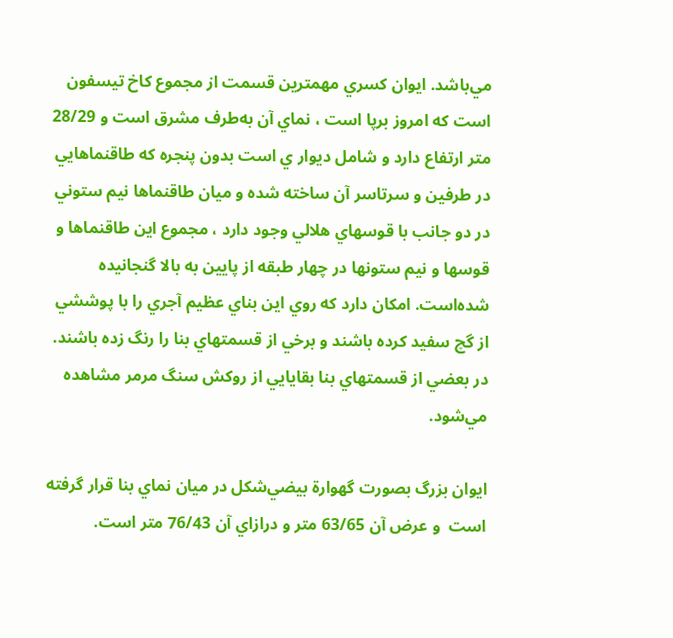مي‌باشد. ايوان كسري مهمترين قسمت از مجموع كاخ تيسفون است كه امروز برپا است ، نماي آن به‌طرف مشرق است و 28/29 متر ارتفاع دارد و شامل ديوار ي است بدون پنجره كه طاقنماهايي در طرفين و سرتاسر آن ساخته شده و ميان طاقنماها نيم ستوني در دو جانب با قوسهاي هلالي وجود دارد ، مجموع اين طاقنماها و قوسها و نيم ستونها در چهار طبقه از پايين به بالا گنجانيده شده‌است. امكان دارد كه روي اين بناي عظيم آجري را با پوششي از گچ سفيد كرده باشند و برخي از قسمتهاي بنا را رنگ زده باشند. در بعضي از قسمتهاي بنا بقايايي از روكش سنگ مرمر مشاهده مي‌شود.

ايوان بزرگ بصورت گهوارة بيضي‌شكل در ميان نماي بنا قرار گرفته است  و عرض آن 63/65 متر و درازاي آن 76/43 متر است.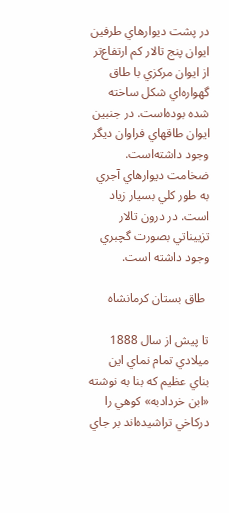در پشت ديوارهاي طرفين ايوان پنج تالار كم ارتفاع‌تر از ايوان مركزي با طاق گهواره‌اي شكل ساخته شده بوده‌است. در جنبين ايوان طاقهاي فراوان ديگر وجود داشته‌است. ضخامت ديوارهاي آجري به طور كلي بسيار زياد است. در درون تالار تزييناتي بصورت گچبري وجود داشته است.

 طاق بستان كرمانشاه

تا پيش از سال 1888 ميلادي تمام نماي اين بناي عظيم كه بنا به نوشته «ابن خردادبه» كوهي را دركاخي تراشيده‌اند بر جاي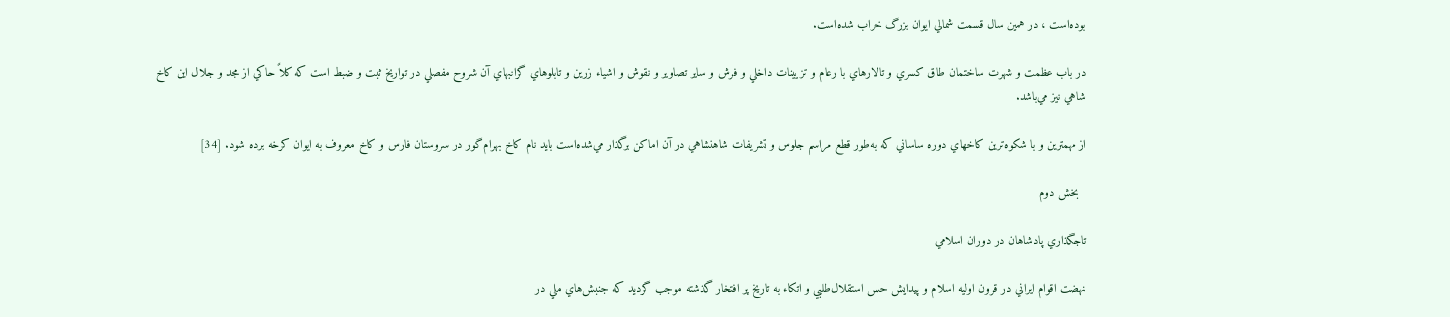بوده‌است ، در همين سال قسمت شمالي ايوان بزرگ خراب شده‌است.

در باب عظمت و شهرت ساختمان طاق كسري و تالارهاي با رعام و تزيينات داخلي و فرش و ساير تصاوير و نقوش و اشياء زرين و تابلوهاي گرانبهاي آن شروح مفصلي در تواريخ ثبت و ضبط است كه كلاً حاكي از مجد و جلال اين كاخ شاهي نيز مي‌باشد.

از مهمترين و با شكوه‌ترين كاخهاي دوره ساساني كه به‌طور قطع مراسم جلوس و تشريفات شاهنشاهي در آن اماكن برگذار مي‌شده‌است بايد نام كاخ بهرام‌گور در سروستان فارس و كاخ معروف به ايوان كرخه برده شود. [34]

  بخش دوم

تاجگذاري پادشاهان در دوران اسلامي

نهضت اقوام ايراني در قرون اوليه اسلام و پيدايش حس استقلال‌طلبي و اتكاء به تاريخ پر افتخار گذشته موجب گرديد كه جنبش‌هاي ملي در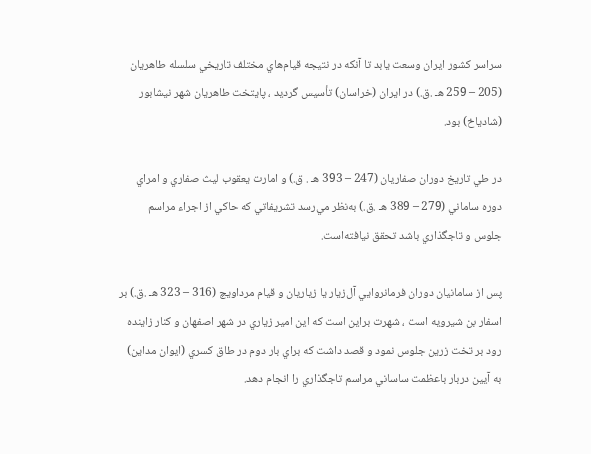سراسر كشور ايران وسعت يابد تا آنكه در نتيجه قيام‌هاي مختلف تاريخي سلسله طاهريان (205 – 259 هـ .ق.) در ايران (خراسان) تأسيس گرديد ، پايتخت طاهريان شهر نيشابور (شادياخ) بود.

در طي تاريخ دوران صفاريان (247 – 393 هـ . ق.) و امارت يعقوب ليث صفاري و امراي دوره ساماني (279 – 389 هـ .ق.) به‌نظر مي‌رسد تشريفاتي كه حاكي از اجراء مراسم جلوس و تاجگذاري باشد تحقق نيافته‌است.

پس از سامانيان دوران فرمانروايي آل‌زيار يا زياريان و قيام مرداويچ (316 – 323 هـ .ق.) بر اسفار بن شيرويه است ، شهرت براين است كه اين امير زياري در شهر اصفهان و كنار زاينده رود بر تخت زرين جلوس نمود و قصد داشت كه براي بار دوم در طاق كسري (ايوان مداين) به آيين دربار باعظمت ساساني مراسم تاجگذاري را انجام دهد.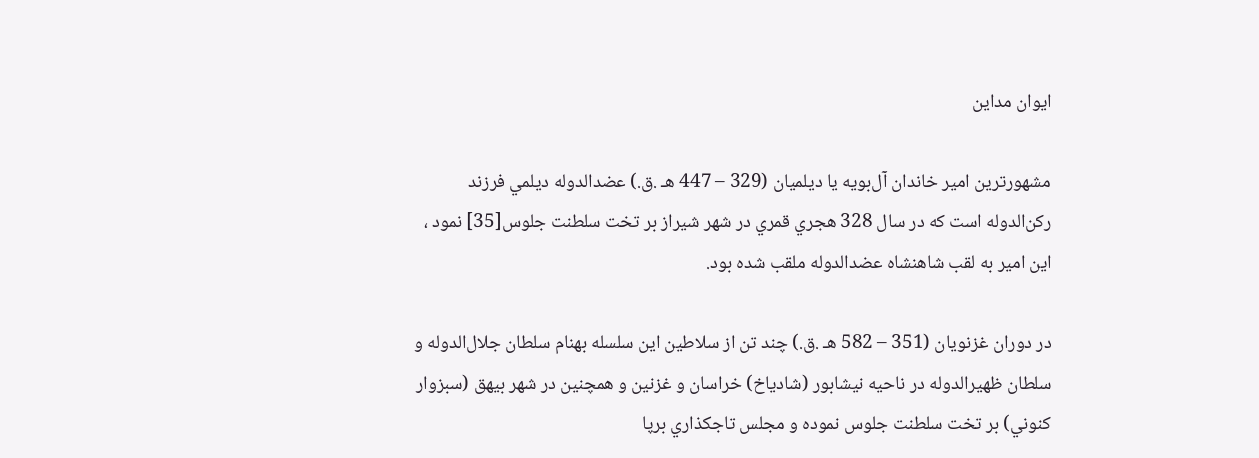ايوان مداين

مشهورترين امير خاندان آل‌بويه يا ديلميان (329 – 447 هـ .ق.) عضدالدوله ديلمي فرزند ركن‌الدوله است كه در سال 328 هجري قمري در شهر شيراز بر تخت سلطنت جلوس[35] نمود ، اين امير به لقب شاهنشاه عضدالدوله ملقب شده بود.

در دوران غزنويان (351 – 582 هـ .ق.) چند تن از سلاطين اين سلسله بهنام سلطان جلال‌الدوله و سلطان ظهير‌الدوله در ناحيه نيشابور (شادياخ) خراسان و غزنين و همچنين در شهر بيهق (سبزوار كنوني) بر تخت سلطنت جلوس نموده و مجلس تاجكذاري برپا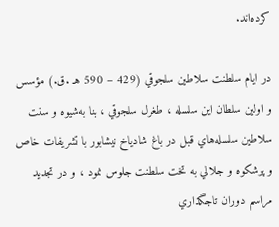كرده‌اند.

در ايام سلطنت سلاطين سلجوقي (429 – 590 هـ .ق.) مؤسس و اولين سلطان اين سلسله ، طغرل سلجوقي ، بنا به‌شيوه و سنت سلاطين سلسله‌هاي قبل در باغ شادياخ نيشابور با تشريفات خاص و پرشكوه و جلالي به تخت سلطنت جلوس نمود ، و در تجديد مراسم دوران تاجگذاري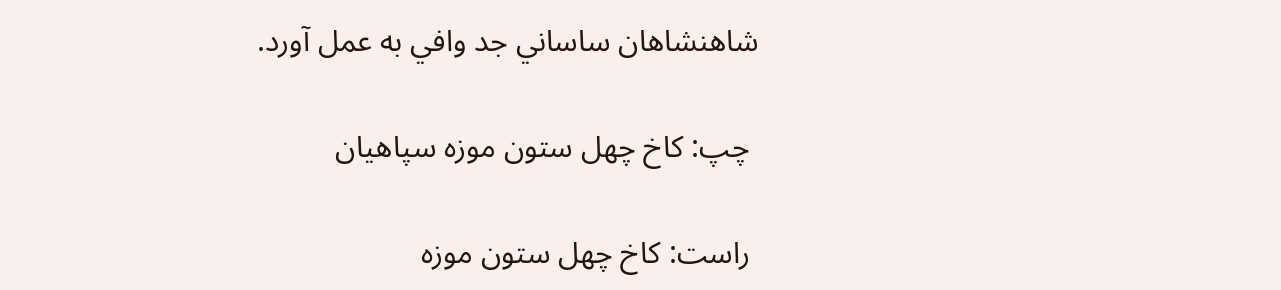شاهنشاهان ساساني جد وافي به عمل آورد.

 چپ: كاخ چهل ستون موزه سپاهيان

 راست: كاخ چهل ستون موزه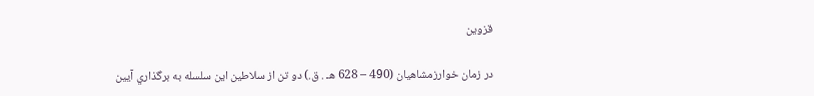قزوين

در زمان خوارزمشاهيان (490 – 628 هـ . ق.) دو تن از سلاطين اين سلسله به برگذاري آيين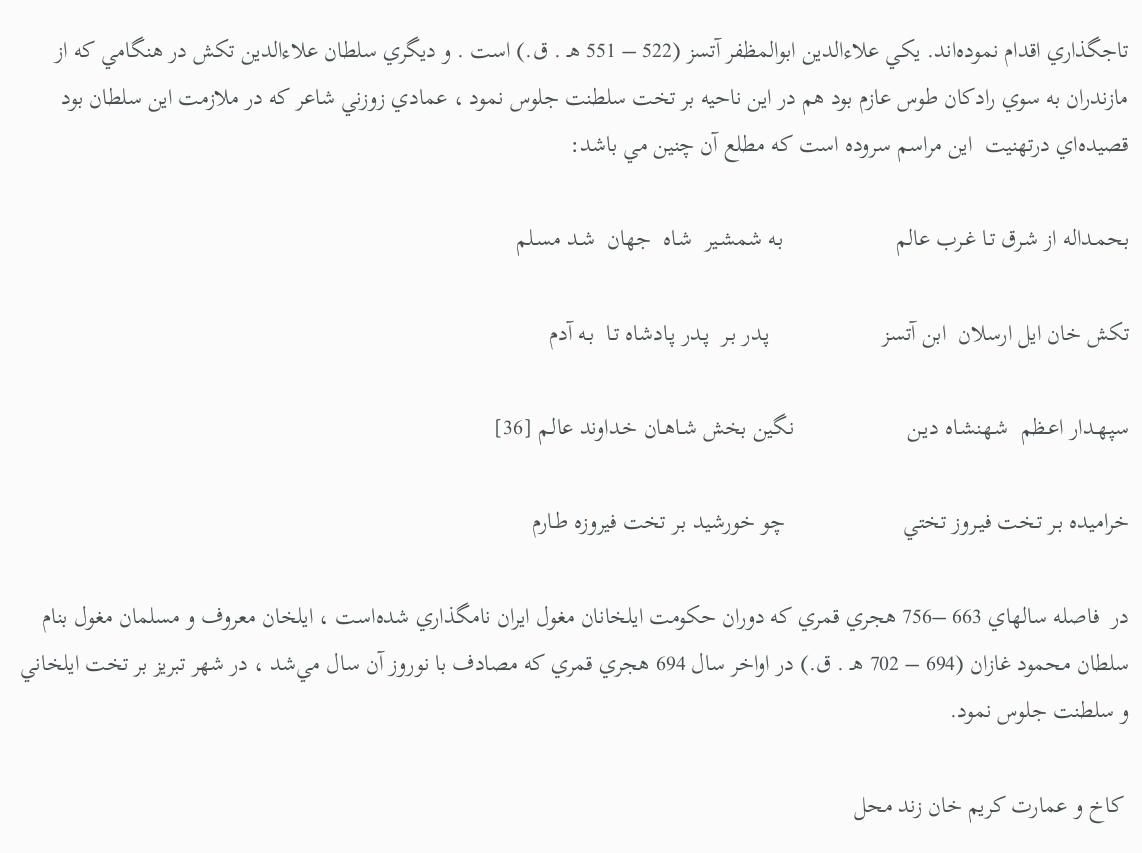تاجگذاري اقدام نموده‌اند. يكي علاءالدين ابوالمظفر آتسز (522 – 551 هـ . ق.) است . و ديگري سلطان علاءالدين تكش در هنگامي كه از مازندران به سوي رادكان طوس عازم بود هم در اين ناحيه بر تخت سلطنت جلوس نمود ، عمادي زوزني شاعر كه در ملازمت اين سلطان بود قصيده‌اي درتهنيت  اين مراسم سروده است كه مطلع آن چنين مي باشد:

بحمـداله از شـرق تـا غـرب عالم                   بـه شمشـير  شـاه  جهان  شـد مسـلم

تكش خان ايل ارسلان  ابن آتسز                   پـدر بـر  پـدر پـادشاه تـا  بـه آدم

سپـهـدار اعـظم  شـهنشـاه ديـن                   نـگين بخش شـاهـان خـداوند عالـم [36]

خراميده بـر تـخت فيـروز تختي                    چو خورشيد بـر تخت فيروزه طـارم

در  فاصله سالهاي 663 –756 هجري قمري كه دوران حكومت ايلخانان مغول ايران نامگذاري شده‌است ، ايلخان معروف و مسلمان مغول بنام سلطان محمود غازان (694 – 702 هـ . ق.) در اواخر سال 694 هجري قمري كه مصادف با نوروز آن سال مي‌شد ، در شهر تبريز بر تخت ايلخاني و سلطنت جلوس نمود.

 كاخ و عمارت كريم خان زند محل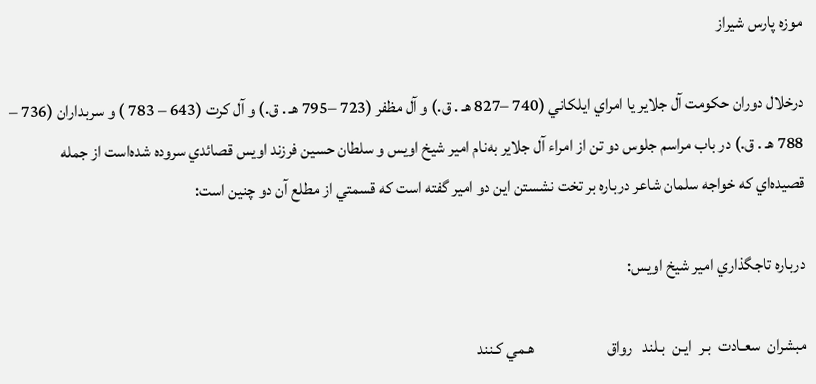موزه پارس شيراز

درخلال دوران حكومت آل جلاير يا امراي ايلكاني (740 –827 هـ . ق.) و آل مظفر (723 –795 هـ . ق.) و آل كرت (643 – 783 ) و سربداران (736 – 788 هـ . ق.) در باب مراسم جلوس دو تن از امراء آل جلاير به‌نام امير شيخ اويس و سلطان حسين فرزند اويس قصائدي سروده شده‌است از جمله قصيده‌اي كه خواجه سلمان شاعر درباره بر تخت نشستن اين دو امير گفته است كه قسمتي از مطلع آن دو چنين است:

درباره تاجگذاري امير شيخ اويس:

مبشران  سعـادت  بـر  ايـن  بـلند   رواق                      هـمي كـنند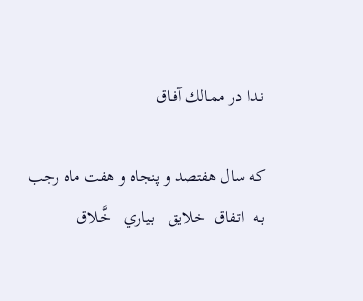نـدا در ممـالك آفـاق

كه سال هفتصد و پنجاه و هفت ماه رجب                       بـه  اتـفاق  خلايق   بـياري   خَّـلاق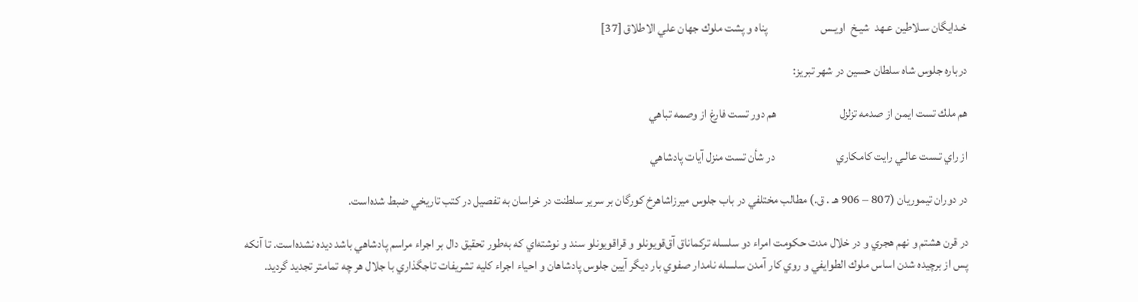خـدايگان سـلاطين عـهد  شيـخ  اويـس                      پناه و پشت ملوك جهان علي الاطلاق [37]

درباره جلوس شاه سلطان حسين در شهر تبريز:

هم ملك تست ايمن از صدمه تزلزل                          هم دور تست فارغ از وصمه تباهي

از راي تـست عالـي رايت كامكاري                         در شأن تست منزل آيات پادشاهي

در دوران تيموريان (807 – 906 هـ . ق.) مطالب مختلفي در باب جلوس ميرزاشاهرخ كورگان بر سرير سلطنت در خراسان به تفصيل در كتب تاريخي ضبط شده‌است.

در قرن هشتم و نهم هجري و در خلال مدت حكومت امراء دو سلسله تركماناق آق‌قويونلو و قراقويونلو سند و نوشته‌اي كه به‌طور تحقيق دال بر اجراء مراسم پادشاهي باشد ديده نشده‌است. تا آنكه پس از برچيده‌‌ شدن اساس ملوك الطوايفي و روي كار آمدن سلسله نامدار صفوي بار ديگر آيين جلوس پادشاهان و احياء اجراء كليه تشريفات تاجگذاري با جلال هر چه تمامتر تجديد گرديد.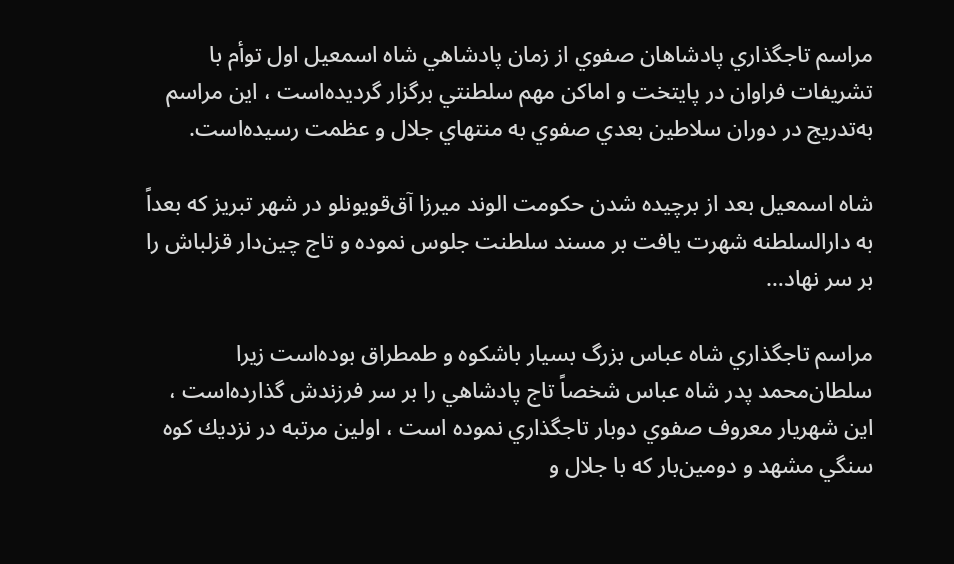مراسم تاجگذاري پادشاهان صفوي از زمان پادشاهي شاه اسمعيل اول توأم با تشريفات فراوان در پايتخت و اماكن مهم سلطنتي برگزار گرديده‌است ، اين مراسم به‌تدريج در دوران سلاطين بعدي صفوي به منتهاي جلال و عظمت رسيده‌است.

شاه اسمعيل بعد از برچيده شدن حكومت الوند ميرزا آق‌قويونلو در شهر تبريز كه بعداً به دارالسلطنه شهرت يافت بر مسند سلطنت جلوس نموده و تاج چين‌دار قزلباش را بر سر نهاد…

مراسم تاجگذاري شاه عباس بزرگ بسيار باشكوه و طمطراق بوده‌است زيرا سلطان‌محمد پدر شاه عباس شخصاً تاج پادشاهي را بر سر فرزندش گذارده‌است ، اين شهريار معروف صفوي دوبار تاجگذاري نموده است ، اولين مرتبه در نزديك كوه سنگي مشهد و دومين‌بار كه با جلال و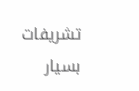تشريفات بسيار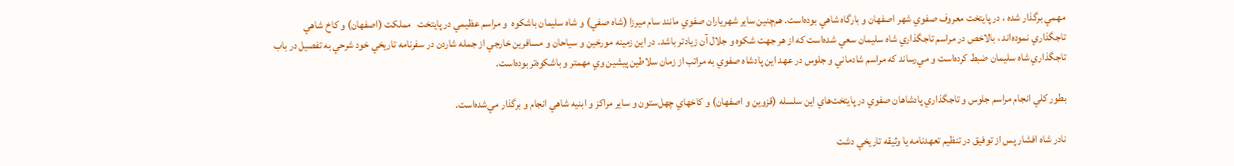مهمي برگذار شده ، در پايتخت معروف صفوي شهر اصفهان و بارگاه شاهي بوده‌است. هم‌چنين ساير شهرياران صفوي مانند سام ميرزا (شاه صفي) و شاه سليمان باشكوه  و مراسم عظيمي در پايتخت   مملكت (اصفهان) و كاخ شاهي تاجگذاري نموده‌اند ، بالاخص در مراسم تاجگذاري شاه سليمان سعي شده‌است كه از هر جهت شكوه و جلال آن زيادتر باشد. در اين زمينه مورخين و سياحان و مسافرين خارجي از جمله شاردن در سفرنامه تاريخي خود شرحي به تفصيل در باب تاجگذاري شاه سليمان ضبط كرده‌است و مي‌رساند كه مراسم شادماني و جلوس در عهد اين پادشاه صفوي به مراتب از زمان سلاطين پيشين وي مهمتر و باشكوه‌تر بوده‌است.

بطور كلي انجام مراسم جلوس و تاجگذاري پادشاهان صفوي در پايتخت‌هاي اين سلسله (قزوين و اصفهان) و كاخهاي چهل‌ستون و ساير مراكز و ابنيه شاهي انجام و برگذار مي‌شده‌است.

نادر شاه افشار پس از توفيق در تنظيم تعهدنامه يا وثيقه تاريخي دشت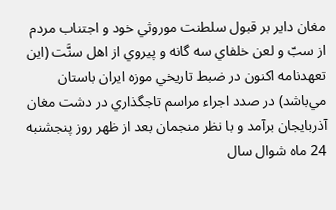مغان داير بر قبول سلطنت موروثي خود و اجتناب مردم از سبّ و لعن خلفاي سه گانه و پيروي از اهل سنَّت (اين تعهدنامه اكنون در ضبط تاريخي موزه ايران باستان مي‌باشد) در صدد اجراء مراسم تاجگذاري در دشت مغان آذربايجان برآمد و با نظر منجمان بعد از ظهر روز پنجشنبه 24 ماه شوال سال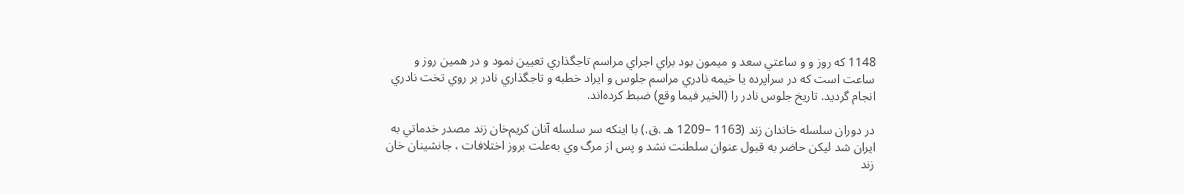1148 كه روز و و ساعتي سعد و ميمون بود براي اجراي مراسم تاجگذاري تعيين نمود و در همين روز و ساعت است كه در سراپرده يا خيمه نادري مراسم جلوس و ايراد خطبه و تاجگذاري نادر بر روي تخت نادري انجام گرديد. تاريخ جلوس نادر را (الخير فيما وقع) ضبط كرده‌اند.

در دوران سلسله خاندان زند (1163 –1209 هـ .ق.) با اينكه سر سلسله آنان كريم‌خان زند مصدر خدماتي به ايران شد ليكن حاضر به قبول عنوان سلطنت نشد و پس از مرگ وي به‌علت بروز اختلافات ، جانشينان خان زند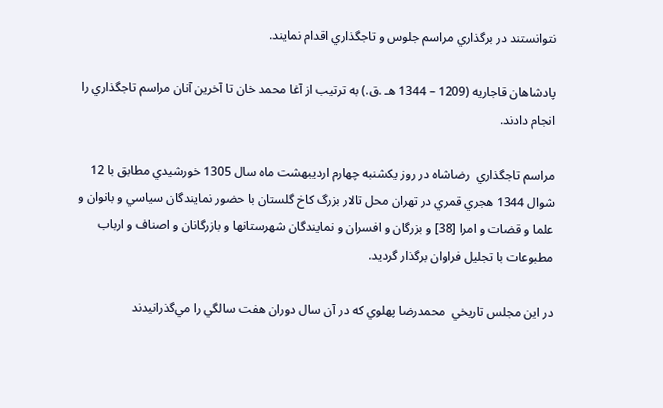نتوانستند در برگذاري مراسم جلوس و تاجگذاري اقدام نمايند.

پادشاهان قاجاريه (1209 – 1344 هـ .ق.) به ترتيب از آغا محمد خان تا آخرين آنان مراسم تاجگذاري را انجام دادند.

مراسم تاجگذاري  رضاشاه در روز يكشنبه چهارم ارديبهشت ماه سال 1305 خورشيدي مطابق با 12 شوال 1344 هجري قمري در تهران محل تالار بزرگ كاخ گلستان با حضور نمايندگان سياسي و بانوان و علما و قضات و امرا [38] و بزرگان و افسران و نمايندگان شهرستانها و بازرگانان و اصناف و ارباب مطبوعات با تجليل فراوان برگذار گرديد.

در اين مجلس تاريخي  محمدرضا پهلوي كه در آن سال دوران هفت سالگي را مي‌گذرانيدند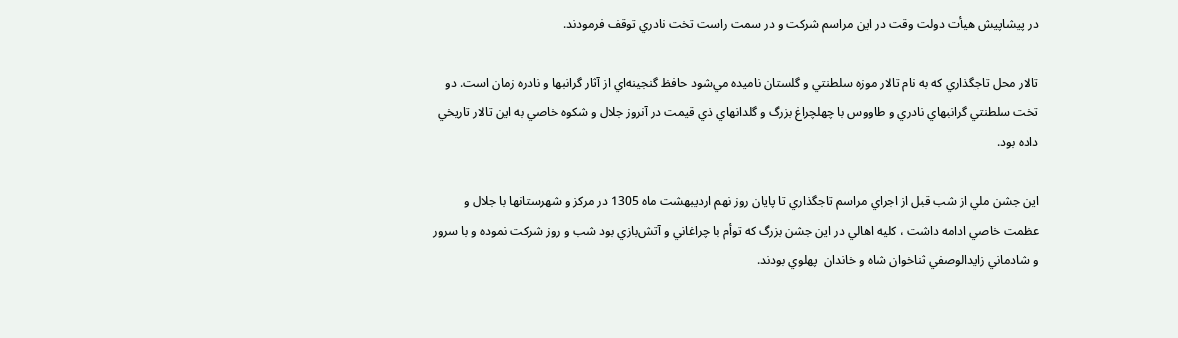در پيشاپيش هيأت دولت وقت در اين مراسم شركت و در سمت راست تخت نادري توقف فرمودند.

تالار محل تاجگذاري كه به نام تالار موزه سلطنتي و گلستان ناميده مي‌شود حافظ گنجينه‌اي از آثار گرانبها و نادره زمان است. دو تخت سلطنتي گرانبهاي نادري و طاووس با چهلچراغ بزرگ و گلدانهاي ذي قيمت در آنروز جلال و شكوه خاصي به اين تالار تاريخي داده بود.

اين جشن ملي از شب قبل از اجراي مراسم تاجگذاري تا پايان روز نهم ارديبهشت ماه 1305 در مركز و شهرستانها با جلال و عظمت خاصي ادامه داشت ، كليه اهالي در اين جشن بزرگ كه توأم با چراغاني و آتش‌بازي بود شب و روز شركت نموده و با سرور و شادماني زايدالوصفي ثناخوان شاه و خاندان  پهلوي بودند.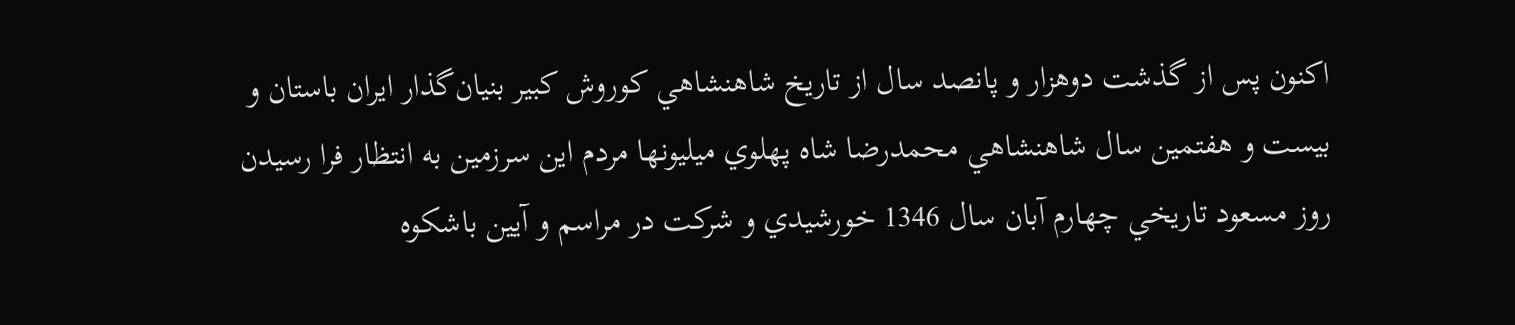اكنون پس از گذشت دوهزار و پانصد سال از تاريخ شاهنشاهي كوروش كبير بنيان‌گذار ايران باستان و بيست و هفتمين سال شاهنشاهي محمدرضا شاه پهلوي ميليونها مردم اين سرزمين به انتظار فرا رسيدن روز مسعود تاريخي چهارم آبان سال 1346 خورشيدي و شركت در مراسم و آيين باشكوه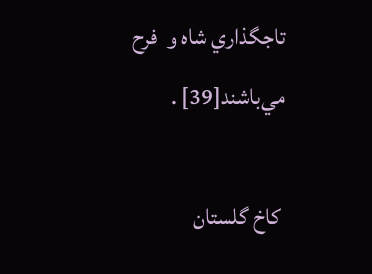تاجگذاري شاه و  فرح  مي‌باشند[39] .

 كاخ گلستان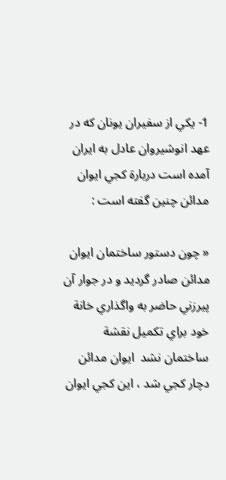1- يكي از سفيران يونان كه در عهد انوشيروان عادل به ايران آمده است دربارة كجي ايوان مدائن چنين گفته است :

« چون دستور ساختمان ايوان مدائن صادر گرديد و در جوار آن پيرزني حاضر به واگذاري خانة خود براي تكميل نقشة ساختمان نشد  ايوان مدائن دچار كجي شد ، اين كجي ايوان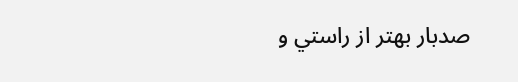صدبار بهتر از راستي و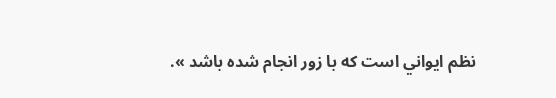نظم ايواني است كه با زور انجام شده باشد ».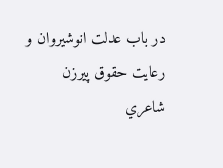در باب عدلت انوشيروان و رعايت حقوق پيرزن شاعري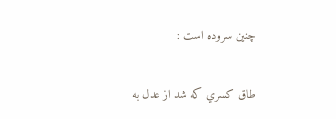چنين سروده است :

طاق كسري كه شد از عدل به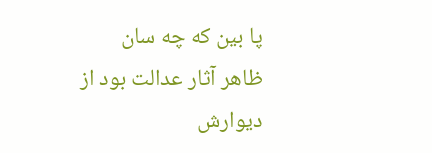پا بين كه چه سان                      ظاهر آثار عدالت بود از ديوارش